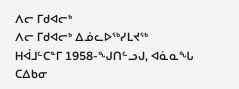ᐱᓕ ᒥᑯᐊᓕᒃ
ᐱᓕ ᒥᑯᐊᓕᒃ ᐃᓅᓚᐅᖅᓯᒪᔪᖅ ᕼᐋᒧᓪᑕᓐᒥ 1958-ᖑᑎᓪᓗᒍ, ᐊᓈᓇᖓ ᑕᐃᑲᓂ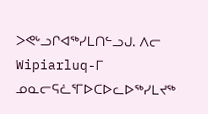ᐳᕙᒡᓗᒋᐊᖅᓯᒪᑎᓪᓗᒍ. ᐱᓕ Wipiarluq-ᒥ ᓄᓇᓕᕋᓛᕐᒥᐅᑕᐅᓚᐅᖅᓯᒪᔪᖅ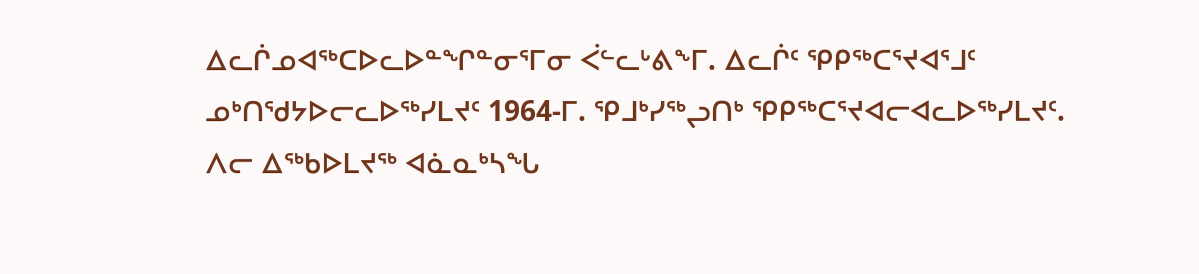ᐃᓚᒌᓄᐊᖅᑕᐅᓚᐅᓐᖏᓐᓂᕐᒥᓂ ᐹᓪᓚᒡᕕᖕᒥ. ᐃᓚᒌᑦ ᕿᑭᖅᑕᕐᔪᐊᕐᒧᑦ ᓄᒃᑎᖁᔭᐅᓕᓚᐅᖅᓯᒪᔪᑦ 1964-ᒥ. ᕿᒧᒃᓯᖅᖢᑎᒃ ᕿᑭᖅᑕᕐᔪᐊᓕᐊᓚᐅᖅᓯᒪᔪᑦ. ᐱᓕ ᐃᖅᑲᐅᒪᔪᖅ ᐊᓈᓇᒃᓴᖓ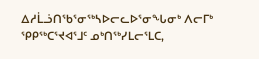ᐃᓱᒫᓘᑎᖃᕐᓂᖅᓴᐅᓕᓚᐅᕐᓂᖓᓂᒃ ᐱᓕᒥᒃ ᕿᑭᖅᑕᕐᔪᐊᕐᒧᑦ ᓄᒃᑎᖅᓯᒪᓕᕐᒪᑕ,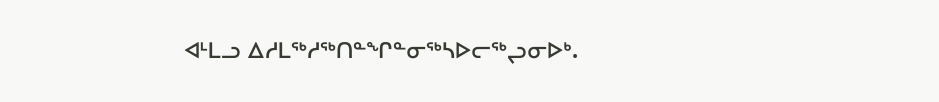ᐊᒻᒪᓗ ᐃᓱᒪᖅᓱᖅᑎᓐᖏᓐᓂᖅᓴᐅᓕᖅᖢᓂᐅᒃ.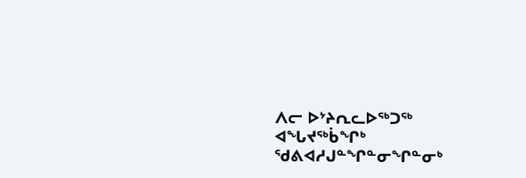ᐱᓕ ᐅᔾᔨᕆᓚᐅᖅᑐᖅ ᐊᖓᔪᖅᑳᖏᒃ ᖁᕕᐊᓱᒍᓐᖏᓐᓂᖏᓐᓂᒃ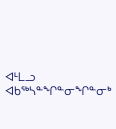ᐊᒻᒪᓗ ᐊᑲᖅᓴᓐᖏᓐᓂᖏᓐᓂᒃ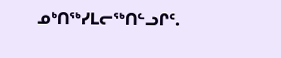ᓄᒃᑎᖅᓯᒪᓕᖅᑎᓪᓗᒋᑦ.